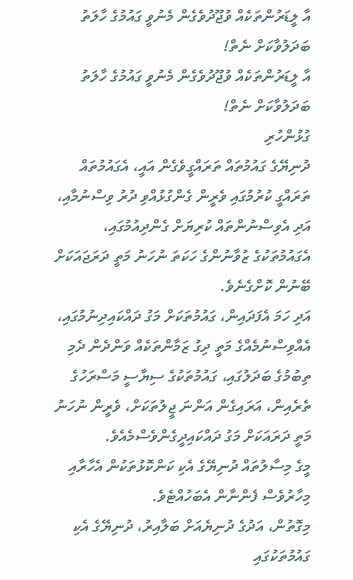އާ ލީޑަރުންތަކެއް ވުޖޫދުވެގެން މެނުވީ ގައުމުގެ ހާލަތު ބަދަލުވާކަށް ނެތް!
އާ ލީޑަރުންތަކެއް ވުޖޫދުވެގެން މެނުވީ ގައުމުގެ ހާލަތު ބަދަލުވާކަށް ނެތް!
ގުޅުންހުރި
ދުނިޔޭގެ ގައުމުތައް ތަރައްގީވެގެން އައީ، އެގައުމުތައް ތަރައްގީ ކުރުމުގައި ވެރީން ގެންގުޅުއްވި ދުރު ވިސްނުމާއި، އަދި އެވިސްނުންތައް ކުރިޔަށް ގެންދިއުމުގައި، އެގައުމުތަކުގެ ޒުވާނުންގެ ހަކަތަ ނުހަނު މަތީ ދަރަޖައަކަށް ބޭނުން ކޮށްގެނެވެ.
އަދި ހަމަ އެފަދައިން، ގައުމުތަކަށް މަގު ދައްކައިދިނުމުގައި، އެއްވިސްނުމެއްގެ މަތީ ދިގު ޒަމާންތަކެއް ވަންދެން ދެމި ތިބުމުގެ ބަދަލުގައި، ގައުމުތަކުގެ ސިޔާސީ މަސްރަހުގެ ތެރެއިން، އަރައިގެން އަންނަ ޖީލުތަކަށް، ވެރީން ނުހަނު މަތީ ދަރައަކަށް މަގު ދައްކައިދީގެންވެސްމެއެވެ.
މީގެ މިސާލުތައް ދުނިޔޭގެ އެކި ކަންކޮޅުތަކުން އެހާރާއި މިހާރުވެސް ފެންނާން އެބަހުއްޓެވެ.
މިގޮތުން، އަދުގެ ދުނިޔެއަށް ބަލާއިރު، ދުނިޔޭގެ އެކި ގައުމުތަކުގައި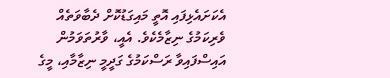އެކަށައެޅިފައި އޮތީ މައިގަޑުކޮށް ދެބާވަތެއް ވެރިކަމުގެ ނިޒާމެކެވެ. އެއީ، ވާރުތަވަމުން އައިސްފައިވާ ރަސްކަމުގެ ގަދީމީ ނިޒާމާއި، މީގެ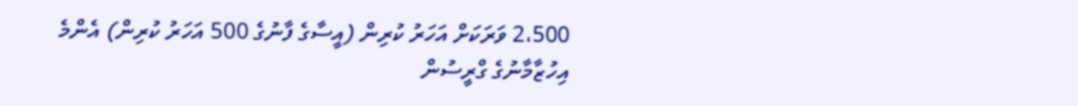2،500 ވަރަކަށް އަހަރު ކުރިން (އީސާގެ ފާނުގެ 500 އަހަރު ކުރިން) އެންމެ އިހުޒާމާނުގެ ގްރީސުން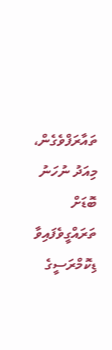ތައާރަފްވެގެން، މިއަދު ނުހަނު ބޮޑަށް ތަރައްގީވެފައިވާ ޑިކޮމްރަސީގެ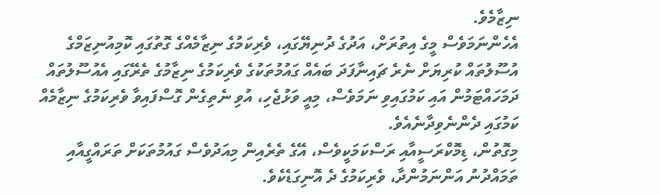ނިޒާމެވެ.
އެހެންނަމަވެސް މީގެ އިތުރަށް، އަދުގެ ދުނިޔޭގައި، ވެރިކަމުގެ ނިޒާމެއްގެ ގޮތުގައި ކޮމިއުނިޒަމްގެ އުސޫލުތައް ކުރިޔަށް ނެރެ ޗައިނާފަދަ ބައެއް ގައުމުތަކުގެ ވެރިކަމުގެ ނިޒާމުގެ ތެރޭގައި އެއުސޫލުތައް ދަމަހައްޓަމުން އައި ކަމުގައިވި ނަމަވެސް، މިއީ ވަޅުޖެހި، އުވި ނެތިގެން ގޮސްފައިވާ ވެރިކަމުގެ ނިޒާމެއް ކަމުގައި ދެންނެވިދާނެއެވެ.
މިގޮތުން، ޑިމޮކްރަސީއާއި ރަސްކަމަކީވެސް، އޭގެ ތެރެއިން މިއަދުވެސް ގައުމުތަކަށް ތަރައްގީއާއި ތަމައްދުނު އަންނަމުންދާ، ވެރިކަމުގެ ދެ އޮނިގަޑެކެވެ.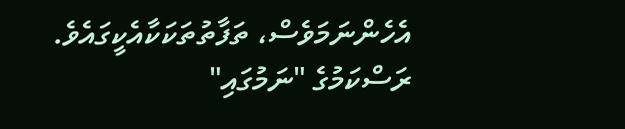އެހެންނަމަވެސް، ތަފާތުތަކަކާއެކީގައެވެ.
ރަސްކަމުގެ "ނަމުގައި"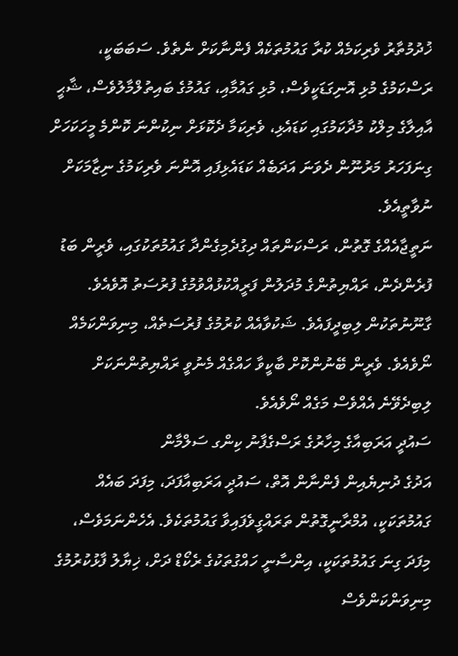ޚުދުމުތާރު ވެރިކަމެއް ކުރާ ގައުމުތަކެއް ފެންނާކަށް ނެތެވެ. ސަބަބަކީ، ރަސްކަމުގެ މުޅި އޮނިގަޑަކީވެސް، މުޅި ގައުމާއި، ގައުމުގެ ބައިތުލްމާލުވެސް، ޝާޙީ އާއިލާގެ މިލްކު މުދާކަމުގައި ކަޑައެޅި، ވެރިކަމާ ދެކޮޅަށް ނިކުންނަ ކޮންމެ މީހަކަހަށް ގިނަފަހަރު މަރުނޫން ދެވަނަ އަދަބެއް ކަޑައެޅިފައި އޮންނަ ވެރިކަމުގެ ނިޒާމަކަށް ނުވާތީއެވެ.
ނަތީޖާއެއްގެ ގޮތުން، ރަސްކަންތައް ދިގުދެމިގެންދާ ގައުމުތަކުގައި، ވެރީން ބަޑު ފުރެންދެން، ރައްޔިތުންގެ މުދަލުން ފަރީއްކުޅުއްވުމުގެ ފުރުސަތު އޮވެއެވެ. ގާނޫނުތަކުން ލިބިދީފައެވެ. ޝަކުވާއެއް ކުރުމުގެ ފުރުސަތެއް، މިނިވަންކަމެއް ނޯވެއެވެ. ވެރީން ބޭނުންކޮށް ބާކީވާ ހައްގެއް މެނުވީ ރައްޔިތުންނަކަށް ލިބިދެވޭނެ އެއްވެސް މަގެއް ނޯވެއެވެ.
ސައުދީ އަރަބިއާގެ މިހާރުގެ ރަސްގެފާނު ކިންގ ސަލްމާން
އަދުގެ ދުނިޔެއިން ފެންނާން އޮތް، ސައުދީ އަރަބިއާފަދަ، މިފަދަ ބައެއް ގައުމުތަކަކީ، އުމްރާނީގޮތުން ތަރައްގީވެފައިވާ ގައުމުތަކެވެ. އެހެންނަމަވެސް، މިފަދަ ގިނަ ގައުމުތަކަކީ، އިންސާނީ ހައްގުތަކުގެ ރެކޯޑް ދަށް، ޚިޔާލު ފާޅުކުރުމުގެ މިނިވަންކަންވެސް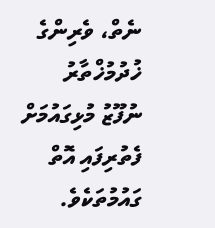ނެތް، ވެރިންގެ ޚުދުމުޚްތާރު ނުފޫޒު މުޅިގައުމަށް ފެތުރިފައި އޮތް ގައުމުތަކެވެ.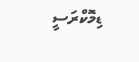ޑިމޮކްރަސީ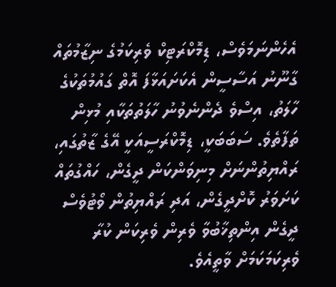އެހެންނަމަވެސް، ޑިމޮކްރަޓިކް ވެރިކަމުގެ ނިޒާމުތައް ގާނޫނު އަސާސީން އެކަށައަޅާފަ އޮތް ގައުމުތަކުގެ ހާލަތު، އިސްވެ ދެންނެވުނު ހާލަތުތަކާއި މުޅިން ތަފާތެވެ. ސަބަބަކީ، ޑިމޮކްރަސީއަކީ އޭގެ ޒާތުގައި، ރައްޔިތުންނަށް މިނިވަންކަން ދީގެން، ހައްގުތައް ކަށަވަރު ކޮށްދީގެން، އަދި ރައްޔިތުން ވޯޓުވެސް ދީގެން އިންތިޚާބުވާ ވެރިން ވެރިކަން ކުރާ ވެރިކަމަކަމަށް ވާތީއެވެ.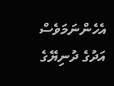އެހެންނަމަވެސް އަދުގެ ދުނިޔޭގެ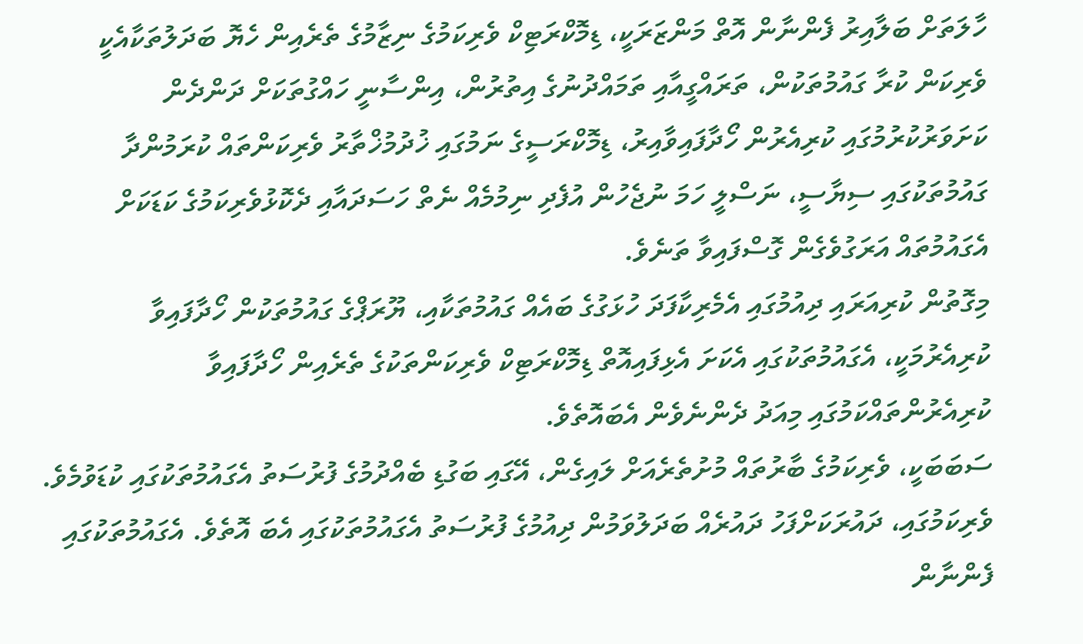ހާލަތަށް ބަލާއިރު ފެންނާން އޮތް މަންޒަރަކީ، ޑިމޮކްރަޓިކް ވެރިކަމުގެ ނިޒާމުގެ ތެރެއިން ހެޔޮ ބަދަލުތަކާއެކީ ވެރިކަން ކުރާ ގައުމުތަކުން، ތަރައްގީއާއި ތަމައްދުނުގެ އިތުރުން، އިންސާނީ ހައްގުތަކަށް ދަންދެން ކަށަވަރުކުރުމުގައި ކުރިއެރުން ހޯދާފައިވާއިރު، ޑިމޮކްރަސީގެ ނަމުގައި ޚުދުމުޚްތާރު ވެރިކަންތައް ކުރަމުންދާ ގައުމުތަކުގައި ސިޔާސީ، ނަސްލީ ހަމަ ނުޖެހުން އުފެދި ނިމުމެއް ނެތް ހަސަދައާއި ދެކޮޅުވެރިކަމުގެ ކަޑަކަށް އެގައުމުތައް އަރަގުވެގެން ގޮސްފައިވާ ތަނެވެ.
މިގޮތުން ކުރިއަރައި ދިއުމުގައި އެމެރިކާފަދަ ހުޅަގުގެ ބައެއް ގައުމުތަކާއި، ޔޫރަޕްގެ ގައުމުތަކުން ހޯދާފައިވާ ކުރިއެރުމަކީ، އެގައުމުތަކުގައި އެކަށަ އެޅިފައިއޮތް ޑިމޮކްރަޓިކް ވެރިކަންތަކުގެ ތެރެއިން ހޯދާފައިވާ ކުރިއެރުންތައްކަމުގައި މިއަދު ދެންނެވެން އެބައޮތެވެ.
ސަބަބަކީ، ވެރިކަމުގެ ބާރުތައް މުށުތެރެއަށް ލައިގެން، އޭގައި ބަގުޑި ބެއްދުމުގެ ފުރުސަތު އެގައުމުތަކުގައި ކުޑަވުމެވެ. ވެރިކަމުގައި، ދައުރަކަށްފަހު ދައުރެއް ބަދަލުވަމުން ދިއުމުގެ ފުރުސަތު އެގައުމުތަކުގައި އެބަ އޮތެވެ. އެގައުމުތަކުގައި ފެންނާން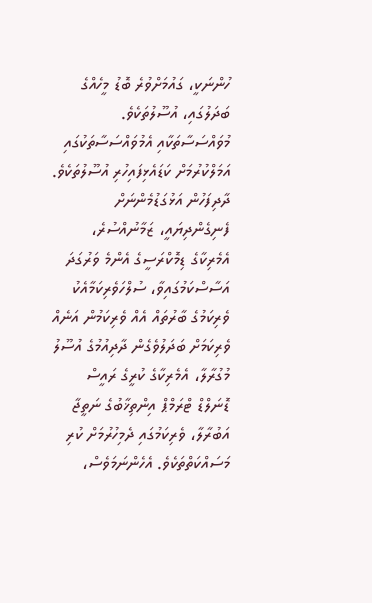ހުންނަކީ، ގައުމަށްވުރެ ބޮޑު މީހެއްގެ ބަދަލުގައި، އުސޫލުތަކެވެ. މުވައްސަސާތަކާއި އެމުވައްސަސާތަކުގައި އަމަލްކުރުމަށް ކަޑައެޅިފައިހުރި އުސޫލުތަކެވެ.
ދާދިފަހުން އަޅުގަޑުމެންނަށް ފެނިގެންދިޔައީ، ޒަމާނުއްސުރެ، އެމެރިކާގެ ޑިމޮކްރަސީގެ އެންމެ ވަރުގަދަ އަސާސްކަމުގައިވާ، ސުލްހަވެރިކަމާއެކު ވެރިކަމުގެ ބާރުތައް އެއް ވެރިކަމުން އަނެއް ވެރިކަމަށް ބަދަލުވެގެން ދާދިއުމުގެ އުސޫލު މުގުރާލާ، އެމެރިކާގެ ކުރީގެ ރައީސް ޑޮނަލްޑް ޓްރަމްޕް އިންތިޚާބުގެ ނަތީޖާ އަބުރާލާ، ވެރިކަމުގައި ދެމިހުރުމަށް ކުރި މަސައްކަތްތަކެވެ. އެހެންނަމަވެސް،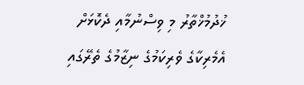ޚުދުމުޚްތާރު މި ވިސްނުމާއި ދެކޮޅަށް އެމެރިކާގެ ވެރިކަމުގެ ނިޒާމުގެ ތެރޭގައި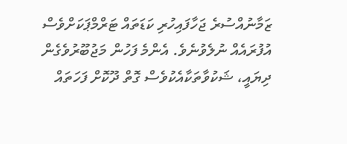ޒަމާނުއްސުރެ ޖަހާފައިހުރި ކަޑަތައް ޓަރްމްޕަކަށްވެސް އުފުރައެއް ނުލެވުނެވެ. އެންމެ ފަހުން މަޖުބޫރުވެގެން ދިޔައީ، ޝަކުވާތަކާއެކުވެސް ގޮތް ދޫކޮށް ފަހަތައް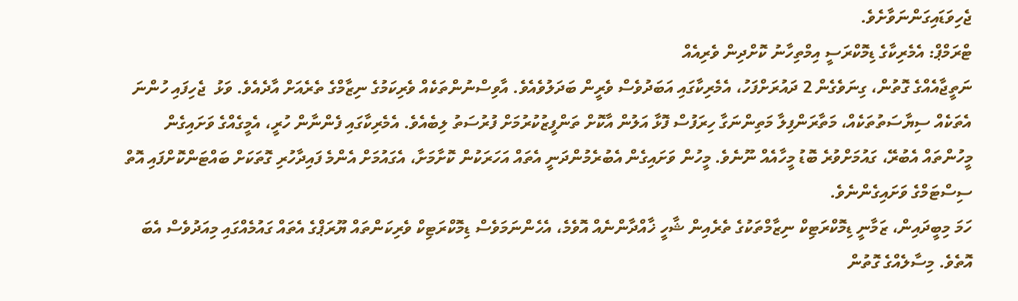ޖެހިވަޑައިގަންނަވާށެވެ.
ޓްރަމްޕް: އެމެރިކާގެ ޑިމޮކްރަސީ އިމްތިހާނު ކޮށްދިން ވެރިއެއް
ނަތީޖާއެއްގެ ގޮތުން، ގިނަވެގެން 2 ދައުރަށްފަހު، އެމެރިކާގައި އަބަދުވެސް ވެރީން ބަދަލުވެއެވެ. އާވިސްނުންތަކެއް ވެރިކަމުގެ ނިޒާމްގެ ތެރެއަށް އާދެއެވެ. ވަޅު  ޖެހިފައި ހުންނަ އެތަކެއް ސިޔާސަތުތަކެއް، މަތާރަންފިލާ މަތިންނަގާ ހިރަފުސް ފޮޅާ އަލުން އާކޮށް ތަންފީޒުކުރުމަށް ފުރުސަތު ލިބެއެވެ. އެމެރިކާގައި ފެންނާން ހުރީ، އެމީގެއްގެ ވަށައިގެން މީހުންތައް އެބުރޭ، ގައުމަށްވުރެ ބޮޑު މީހާއެއް ނޫނެވެ. މީހުން ވަށައިގެން އެބުރެމުންދަނީ އެތައް އަހަރަކުން ކޮށާމަށާ، އެގައުމަށް އެންމެ ފައިދާހުރި ގޮތަކަށް ބައްޓަންކޮށްފައި އޮތް ސިސްޓަމްގެ ވަށައިގެންނެވެ.
ހަމަ މިބީދައިން، ޒަމާނީ ޑިމޮކްރަޓިކް ނިޒާމްތަކުގެ ތެރެއިން ޝާހީ ޚާއްދާންނެއް އޮވެމެ، އެހެންނަމަވެސް ޑިމޮކްރަޓިކް ވެރިކަންތައް ޔޫރަޕްގެ އެތައް ގައުމެއްގައި މިއަދުވެސް އެބަ އޮތެވެ. މިސާލެއްގެ ގޮތުން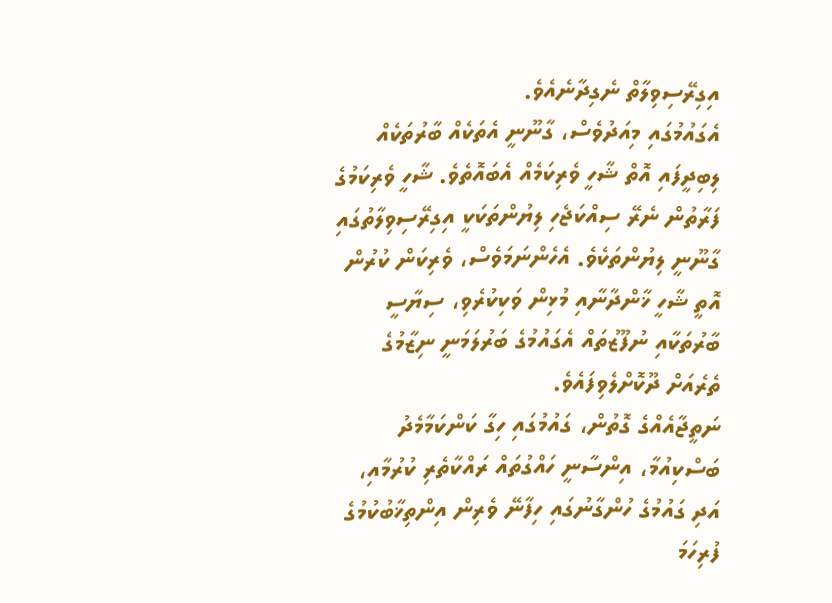އިގިރޭސިވިލާތް ނެގިދާނެއެވެ.
އެގައުމުގައި މިއަދުވެސް، ގާނޫނީ އެތަކެއް ބާރުތަކެއް ލިބިދީފައި އޮތް ޝާހީ ވެރިކަމެއް އެބައޮތެވެ. ޝާހީ ވެރިކަމުގެ ފަރާތުން ނެރޭ ސިއްކަޖެހި ލިޔުންތަކަކީ އިގިރޭސިވިލާތުގައި ގާނޫނީ ލިޔުންތަކެވެ. އެހެންނަމަވެސް، ވެރިކަން ކުރުން އޮތީ ޝާހީ ޚާންދާނާއި މުޅިން ވަކިކުރެވި، ސިޔާސީ ބާރުތަކާއި ނުފޫޒުތައް އެގައުމުގެ ބަރުލަމަނީ ނިޒާމުގެ ތެރެއަށް ދޫކޮށްލެވިފައެވެ.
ނަތީޖާއެއްގެ ގޮތުން، ގައުމުގައި ހިގާ ކަންކަމާމެދު ބަސްކިއުމާ، އިންސާނީ ހައްގުތައް ރައްކާތެރި ކުރުމާއި، އަދި ގައުމުގެ ހުންގާނުގައި ހިފާނޭ ވެރިން އިންތިޚާބުކުމުގެ ފުރިހަމަ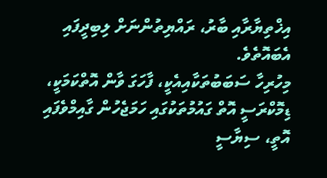އިޚްތިޔާރާއި ބާރު، ރައްޔިތުންނަށް ލިބިދީފައި އެބައޮތެވެ.
މިހުރިހާ ސަބަބުތަކާއިއެކީ، ފާހަގަ ވާން އޮތްކަމަކީ، ޑިމޮކްރަސީ އޮތް ގައުމުތަކުގައި ހަމަޖެހުން ގާއިމްވެފައި އޮތީ، ސިޔާސީ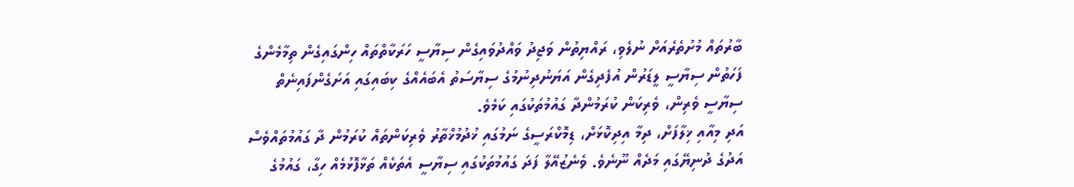ބާރުތައް މުށުތެރެއަށް ނުލެވި، ރައްޔިތުން ވަޖިދު ވައްދުވައިގެން ސިޔާސީ ހަރަކާތްތައް ހިންގައިގެން ތިމާމެންގެ ފަހަތުން ސިޔާސީ ލީޑަރުން އުފެދިގެން އަޔަނުދިނުމުގެ ސިޔާސަތު އެބައެއްގެ ކިބައިގައި އަށަގެންފައިނެތް ސިޔާސީ ވެރިން، ވެރިކަން ކުރަމުންދާ ގައުމުތަކުގައި ކަމެވެ.
އަދި މިއާއި ޚިލާފަށް، ދިމާ އިދިކޮޅަށް، ޑިމޮކްރަސީގެ ނަމުގައި ޚުދުމުޚްތާރު ވެރިކަންތައް ކުރަމުން ދާ ގައުމުތައްވެސް އަދުގެ ދުނިޔޭގައި މަދެއް ނޫނެވެ. ވެނެޒުއޭލާ ފަދަ ގައުމުތަކުގައި ސިޔާސީ އެތަކެއް ތަޅާފޮޅުމެއް ހިގާ، ގައުމުގެ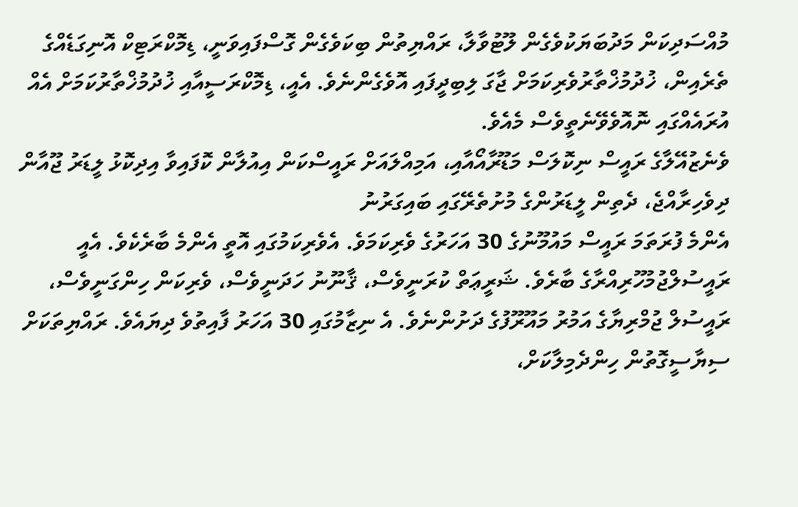މުއްސަދިކަން މަދުބަޔަކުވެގެން ލޫޓުވާލާ، ރައްޔިތުން ބިކަވެގެން ގޮސްފައިވަނީ، ޑިމޮކްރަޓިކް އޮނިގަޑެއްގެ ތެރެއިން، ޚުދުމުޚްތާރުވެރިކަމަށް ޖާގަ ލިބިދީފައި އޮވެގެންނެވެ. އެއީ، ޑިމޮކްރަސީއާއި ޚުދުމުޚްތާރުކަމަށް އެއް އުރައެއްގައި ނޮއޮވެވޭނެތީވެސް މެއެވެ.
ވެނެޒުއޭލާގެ ރައީސް ނިކޮލަސް މަޑޫރާއޯއާއި، އަމިއްލައަށް ރައީސްކަން އިއުލާން ކޮފައިވާ އިދިކޮޅު ލީޑަރު ޖޫއާން
ދިވެހިރާއްޖެ، ދެތިން ލީޑަރުންގެ މުށުތެރޭގައި ބައިގަރުނު
އެންމެ ފުރަތަމަ ރައީސް މައުމޫނުގެ 30 އަހަރުގެ ވެރިކަމަވެ. އެވެރިކަމުގައި އޮތީ އެންމެ ބާރެކެވެ. އެއީ ރައީސުލްޖުމުހޫރިއްރާގެ ބާރެވެ. ޝަރީޢަތް ކުރަނީވެސް، ޤާނޫނު ހަދަނީވެސް، ވެރިކަން ހިންގަނީވެސް، ރައީސުލް ޖުމްރިޔާގެ އަމުރު މައޫރޫފުގެ ދަށުންނެވެ. އެ ނިޒާމުގައި 30 އަހަރު ފާއިތުވެ ދިޔައެވެ. ރައްޔިތަކަށް ސިޔާސީގޮތުން ހިންދެމިލާކަށް،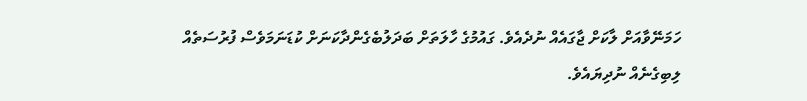ހަމަނޭވާއަށް ލާކަށް ޖާގައެއް ނުދެއެވެ. ގައުމުގެ ހާލަތަށް ބަދަލުބެގެންދާކަނަށް ކުޑަނަމަވެސް ފުރުސަތެއް ލިބިގެނެއް ނުދިޔައެވެ.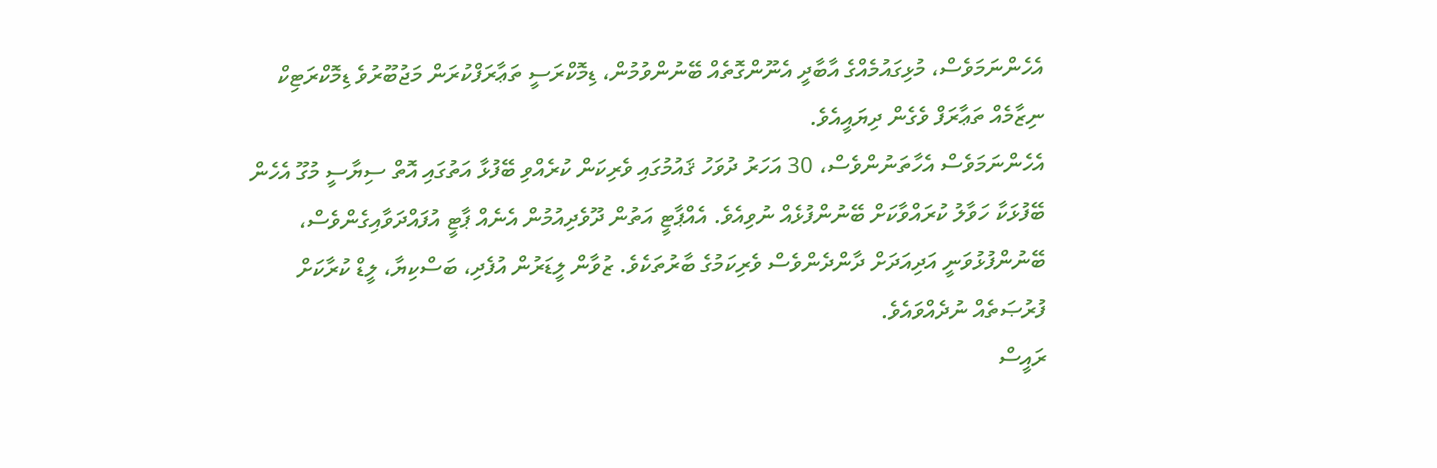އެހެންނަމަވެސް، މުޅިގައުމެއްގެ އާބާދީ އެނޫންގޮތެއް ބޭނުންވުމުން، ޑިމޮކްރަސީ ތަޢާރަފްކުރަން މަޖުބޫރުވެ ޑިމޮކްރަޓިކް ނިޒާމެއް ތަޢާރަފް ވެގެން ދިޔައީއެވެ.
އެހެންނަމަވެސް އެހާތަނުންވެސް، 30 އަހަރު ދުވަހު ޤައުމުގައި ވެރިކަން ކުރެއްވި ބޭފުޅާ އަތުގައި އޮތް ސިޔާސީ މުގޫ އެހެން ބޭފުޅަކާ ހަވާލު ކުރައްވާކަށް ބޭނުންފުޅެއް ނުވިއެވެ. އެއްޕާޓީ އަތުން ދޫވެދިއުމުން އެނެއް ޕާޓީ އުފައްދަވާއިގެންވެސް، ބޭނުންފުޅުވަނީ އަދިއަދަށް ދާންދެންވެސް ވެރިކަމުގެ ބާރުތަކެވެ. ޒުވާން ލީޑަރުން އުފެދި، ބަސްކިޔާ، ލީޑް ކުރާކަށް ފުރުޞަތެއް ނުދެއްވައެވެ.
ރައީސް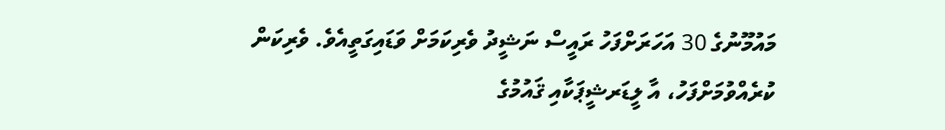މައުމޫނުގެ 30 އަހަރަށްފަހު ރައީސް ނަޝީދު ވެރިކަމަށް ވަޑައިގަތީއެވެ. ވެރިކަން ކުރެއްވުމަށްފަހު، އާ ލީޑަރޝީޕަކާއި ޤައުމުގެ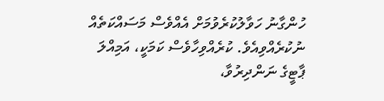ހުންގާނު ހަވާލުކުރެވުމަށް އެއްވެސް މަސައްކަތެއް ނުކުރެއްވިއެވެ. ކުރެއްވިހާވެސް ކަމަކީ، އަމިއްލަ ޕާޓީގެ ނަންދިރުވާ،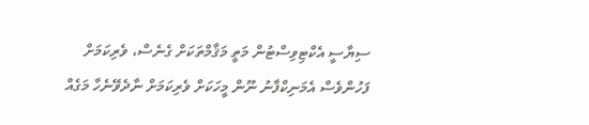ސިޔާސީ އެކްޓިވިސްޓުން މަތީ މަޤާމްތަކަށް ގެނެސް، ވެރިކަމަށް ފަހުންވެސް އެމަނިކްފާނު ނޫން މީހަކަށް ވެރިކަމަށް ނާދެވޭނެހާ މަގެއް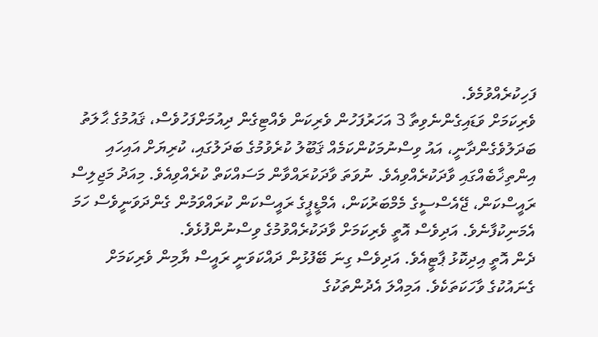ފަހިކުރެއްވުމެވެ.
ވެރިކަމަށް ވަޑައިގެންނެވިތާ 3 އަހަރުފަހުން ވެރިކަން ވެއްޓިގެން ދިއުމަށްފަހުވެސް، ޤައުމުގެ ޙާލަތު ބަދަލުވެގެންދާނީ، އައު ވިސްނުމަކުންކަމެއް ޤަބޫލު ކުރެވުމުގެ ބަދަލުގައި، ކުރިޔަށް އައިހައި އިންތިޚާބެއްގައި ވާދަކުރެއްވިއެވެ. ނުވަތަ ވާދަކުރައްވާން މަސައްކަތް ކުރެއްވިއެވެ. މިއަދު މަޖިލިސް ރައީސްކަން، ޖޭއެސްސީގެ މެމްބަރުކަން، އެމްޑީޕީގެ ރައީސްކަން ކުރައްވަމުން ގެންދަވަނީވެސް ހަމަ އެމަނިކުފާނެވެ. އަދިވެސް އޮތީ ވެރިކަމަށް ވާދަކުރެއްވުމުގެ ވިސްނުންފުޅެވެ.
ދެން އޮތީ އިދިކޮޅު ޕާޓީއެވެ. އަދިވެސް ގިނަ ބޭފުޅުން ދައްކަވަނީ ރައީސް ޔާމިން ވެރިކަމަށް ގެނައުކުގެ ވާހަކަތަކެވެ. އަމިއްލަ އެދުންތަކުގެ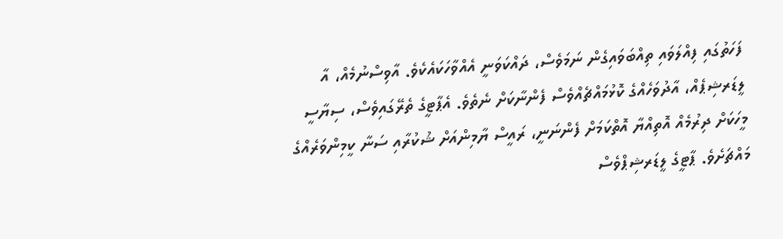ފަހަތުގައި ފިއްލަވައި ތިއްބަވައިގެން ނަމަވެސް، ދައްކަވަނީ އެއްވާހަކައެކެވެ. އާވިސްނުމެއް، އާ ލީޑަރޝިޕެއް، އާދުވަހެއްގެ ކޮޅުމައްޗެއްވެސް ފެންނާކަށް ނެތެވެ. އެޕާޓީގެ ތެރޭގައިވެސް، ސިޔާސީ މީހަކަށް ދިރުމެއް އޮތިއްޔާ އޮތްކަމަށް ފެންނަނީ، ރައީސް ޔާމިންއަށް ޝުކުރާއި ސަނާ ކީމިންވަރެއްގެ މައްޗަށެވެ. ޕާޓީގެ ލީޑަރޝިޕްވެސް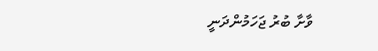ވާށާ ބުރު ޖަހަމުންދަނީ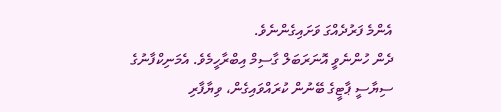އެންމެ ފަރުދެއްގަ ވަށައިގެންނެވެ.
ދެން ހުންނެވީ އޮނަރަބަލް ގާސިމް އިބްރާހީމެވެ. އެމަނިކްފާނުގެ ސިޔާސީ ޕާޓީގެ ބޭނުން ކުރައްވައިގެން، ވިޔާފާރި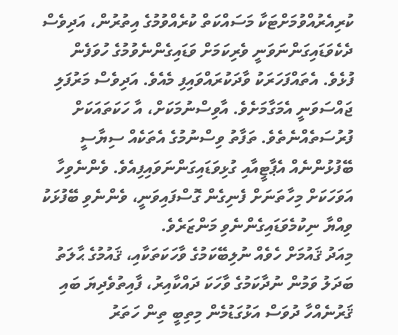ކުރިއެރުއްވުމަށްޓަކާ މަސައްކަތް ކުރެއްވުމުގެ އިތުރުން، އަދިވެސް ދެކެވަޑައިގަންނަވަނީ ވެރިކަމަށް ވަޑައިގެންނެވުމުގެ ހުވަފެން ފުޅެވެ. އެތައްފަހަރަކު ވާދަކުރައްވައިފި މެއެވެ. އަދިވެސް މަރުފަލި ޖައްސަވަނީ އެމަގާމަށެވެ. އާވިސްނުމަކަށް، އާ ހަކަތައަކަށް ފުރުސަތެއްނެތެވެ. ތަފާތު ވިސްނުމުގެ އެތަކެއް ސިޔާސީ ބޭފުޅުންނެއް އެޕާޓީއާއި ގުޅިވަޑައިގަންނަވައިފިއެވެ. ވެންނެވިހާ އަވަހަކަށް މިހާތަނަށް ފެނިގެން ގޮސްފައިވަނީ، ވެންނެވި ބޭފުޅަކު ވިއްޔާ ނިކުމެވަޑައިގެންނެވި މަންޒަރެވެ.
މިއަދު ޤައުމަށް ހެވެއް ނުލިބޭކަމުގެ ވާހަކަތަކާއި، ޤައުމުގެ ޙާލަތު ބަދަލު ވަމުން ނުދާކަމުގެ ވާހަކަ ދައްކާއިރު، ފާއިތުވެދިޔަ ބައި ޤަރުނެއްހާ ދުވަސް އަޅުގަޑުމެން މިތިބީ ތިން ހަތަރު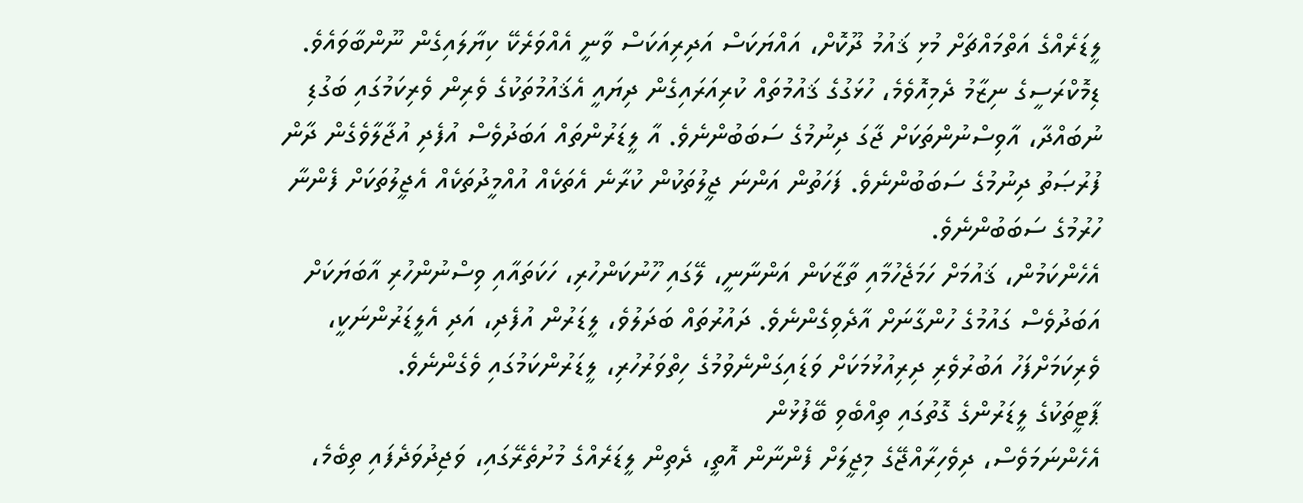ލީޑަރެއްގެ އަތްމައްޗަށް މުޅި ޤައުމު ދޫކޮށް، އައްޔަކަސް އަދިރިއަކަސް ވާނީ އެއްވަރެކޭ ކިޔާލައިގެން ނޫންބާވައެވެ.
ޑިމޮކްރަސީގެ ނިޒާމު ދެމިއޮވެމެ، ހުޅަގުގެ ޤައުމުތައް ކުރިއަރައިގެން ދިޔައީ އެޤައުމުތަކުގެ ވެރިން ވެރިކަމުގައި ބަގުޑި ނުބައްދާ، އާވިސްނުންތަކަށް ޖާގަ ދިނުމުގެ ސަބަބުންނެވެ. އާ ލީޑަރުންތައް އަބަދުވެސް އުފެދި އުޖާލާވެގެން ދާން ފުރުޞަތު ދިނުމުގެ ސަބަބުންނެވެ. ފަހަތުން އަންނަ ޖީލުތަކުން ކުރާނެ އެތަކެއް އުއްމީދުތަކެއް އެޖީލުތަކަށް ފެންނާ ހުރުމުގެ ސަބަބުންނެވެ.
އެހެންކަމުން، ޤައުމަށް ހަމަޖެހުމާއި ތާޒާކަން އަންނާނީ، ލޭގައި ހޫނުކަންހުރި، ހަކަތައާއި ވިސްނުންހުރި އާބަޔަކަށް އަބަދުވެސް ގައުމުގެ ހުންގާނަށް އާދެވިގެންނެވެ. ދައުރުތައް ބަދަލުވެ، ލީޑަރުން އުފެދި، އަދި އެލީޑަރުންނަކީ، ވެރިކަމަށްފަހު އަބުރުވެރި ދިރިއުޅުމަކަށް ވަޑައިގަންނެވުމުގެ ހިތްވަރުހުރި، ލީޑަރުންކަމުގައި ވެގެންނެވެ.
ޕާޓީތަކުގެ ލީޑަރުންގެ ގޮތުގައި ތިއްބެވި ބޭފުޅުން
އެހެންނަމަވެސް، ދިވެހިރާއްޖޭގެ މިޖީލަށް ފެންނާން އޮތީ، ދެތިން ލީޑަރެއްގެ މުށުތެރޭގައި، ވަޖިދުވަދެފައި ތިބެމެ،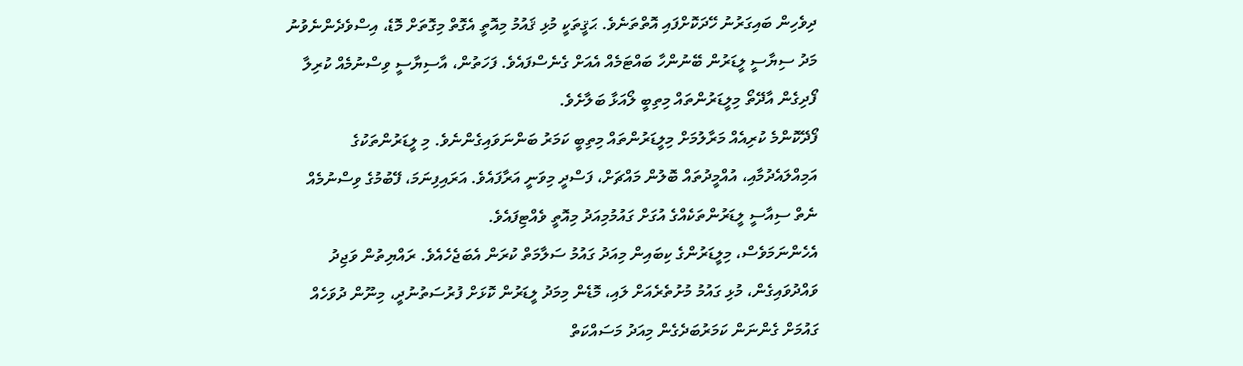ދިވެހިން ބައިގަރުނު ހޭދަކޮށްފައި އޮތްތަނެވެ. ޙަޤީތަކީ މުޅި ޤައުމު މިއޮތީ އެގޮތް މިގޮތަށް މޮޑެ، އިސްވެދެންނެވުނު މަދު ސިޔާސީ ލީޑަރުން ބޭނުންހާ ބައްޓަމެއް އެއަށް ގެނެސްފައެވެ. ފަހަތުން، އާސިޔާސީ ވިސްނުމެއް ކުރިލާ ފޯދިގެން އާދޭތޯ މިލީޑަރުންތައް މިތިބީ ލޯއަޅާ ބަލާށެވެ.
ފޯދޭކޮންމެ ކުރިއެއް މަރާލުމަށް މިލީޑަރުންތައް މިތިބީ ކަމަރު ބަންނަވައިގެންނެވެ. މި ލީޑަރުންތަކުގެ އަމިއްލައެދުމާއި، އުއްމީދުތައް ބޮލުން މައްޗަށް، ފަސްދީ މިވަނީ އަރާފައެވެ. އަރައިފިނަމަ، ފޭބުމުގެ ވިސްނުމެއް ނެތް ސިއާސީ ލީޑަރުންތަކެއްގެ އުގަށް ގައުމުމިއަދު މިއޮތީ ވެއްޓިފައެވެ.
އެހެންނަމަވެސް، މިލީޑަރުންގެ ކިބައިން މިއަދު ގައުމު ސަލާމަތް ކުރަން އެބަޖެހެއެވެ. ރައްޔިތުން ވަޖިދު ވައްދުވައިގެން، މުޅި ގައުމު މުށުތެރެއަށް ލައި، މޮޑެން މިމަދު ލީޑަރުން ކޮޅަށް ފުރުސަތުނުދީ، މިނޫން ދުވަހެއް ގައުމަށް ގެންނަން ކަމަރުބަދެގެން މިއަދު މަސައްކަތް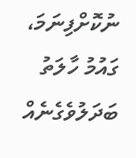ނުކޮށްފިނަމަ، ގައުމު ހާލަތު ބަދަލުވެގެނެއް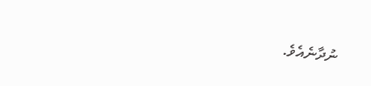ނުދާނެއެވެ.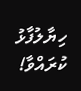ހިޔާލުފާޅު ކުރައްވާ!